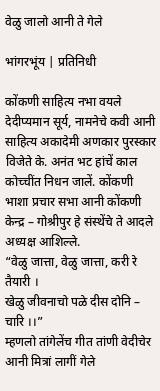वेळु जालो आनी ते गेले

भांगरभूंय | प्रतिनिधी

कोंकणी साहित्य नभा वयले देदीप्यमान सूर्य, नामनेचे कवी आनी साहित्य अकादेमी अणकार पुरस्कार विजेते के. अनंत भट हांचें काल कोच्चींत निधन जालें. कोंकणी भाशा प्रचार सभा आनी कोंकणी केन्द्र – गोश्रीपुर हे संस्थेंचे ते आदले अध्यक्ष आशिल्ले.
“वेळु जात्ता, वेळु जात्ता, करी रे तैयारी ।
खेळु जीवनाचो पळे दीस दोनि – चारि ।।”
म्हणलो तांगेलेंच गीत तांणी वेदीचेर आनी मित्रां लागीं गेले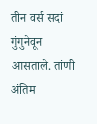तीन वर्स सदां गुंगुनेवून आसताले. तांणी अंतिम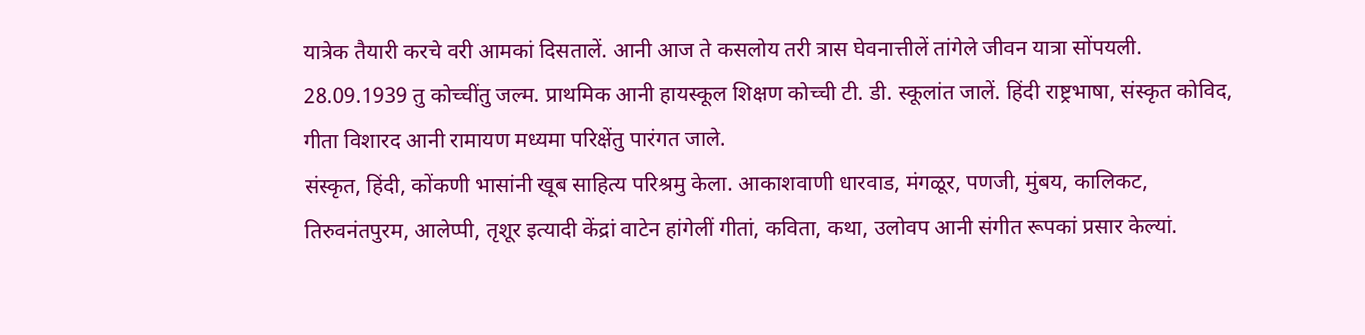यात्रेक तैयारी करचे वरी आमकां दिसतालें. आनी आज ते कसलोय तरी त्रास घेवनात्तीलें तांगेले जीवन यात्रा सोंपयली.
28.09.1939 तु कोच्चींतु जल्म. प्राथमिक आनी हायस्कूल शिक्षण कोच्ची टी. डी. स्कूलांत जालें. हिंदी राष्ट्रभाषा, संस्कृत कोविद, गीता विशारद आनी रामायण मध्यमा परिक्षेंतु पारंगत जाले.
संस्कृत, हिंदी, कोंकणी भासांनी खूब साहित्य परिश्रमु केला. आकाशवाणी धारवाड, मंगळूर, पणजी, मुंबय, कालिकट, तिरुवनंतपुरम, आलेप्पी, तृशूर इत्यादी केंद्रां वाटेन हांगेलीं गीतां, कविता, कथा, उलोवप आनी संगीत रूपकां प्रसार केल्यां.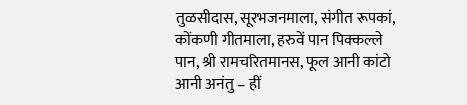तुळसीदास, सूरभजनमाला, संगीत रूपकां, कोंकणी गीतमाला, हरुवें पान पिक्कल्ले पान, श्री रामचरितमानस, फूल आनी कांटो आनी अनंतु – हीं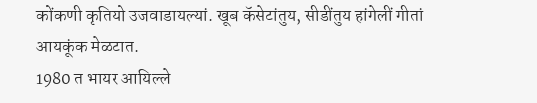कोंकणी कृतियो उजवाडायल्यां. खूब कॅसेटांतुय, सीडींतुय हांगेलीं गीतां आयकूंक मेळटात.
1980 त भायर आयिल्ले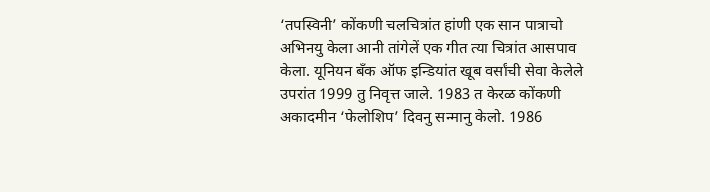‘तपस्विनी’ कोंकणी चलचित्रांत हांणी एक सान पात्राचो अभिनयु केला आनी तांगेलें एक गीत त्या चित्रांत आसपाव केला. यूनियन बँक ऑफ इन्डियांत खूब वर्सांची सेवा केलेले उपरांत 1999 तु निवृत्त जाले. 1983 त केरळ कोंकणी अकादमीन ‘फेलोशिप’ दिवनु सन्मानु केलो. 1986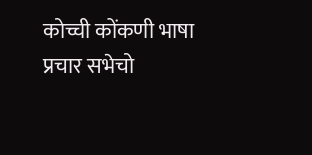कोच्ची कोंकणी भाषा प्रचार सभेचो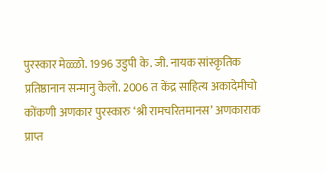पुरस्कार मेळ्ळो. 1996 उडुपी के. जी. नायक सांस्कृतिक प्रतिष्ठानान सन्मानु केलो. 2006 त केंद्र साहित्य अकादेमीचो कोंकणी अणकार पुरस्कारु ‘श्री रामचरितमानस’ अणकाराक प्राप्त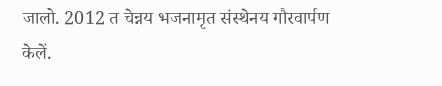जालो. 2012 त चेन्नय भजनामृत संस्थेनय गौरवार्पण केलें.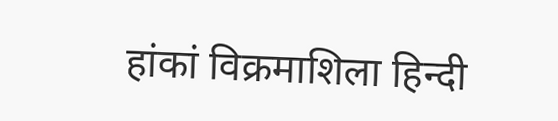हांकां विक्रमाशिला हिन्दी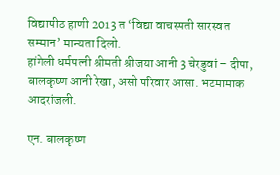विद्यापीठ हाणी 2013 त ‘विद्या वाचस्पती सारस्वत सम्मान’ मान्यता दिलो.
हांगेली धर्मपत्नी श्रीमती श्रीजया आनी 3 चेरडुवां – दीपा, बालकृष्ण आनी रेखा, असो परिवार आसा. भटमामाक आदरांजली.

एन. बालकृष्ण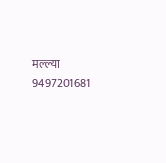मल्ल्या
9497201681